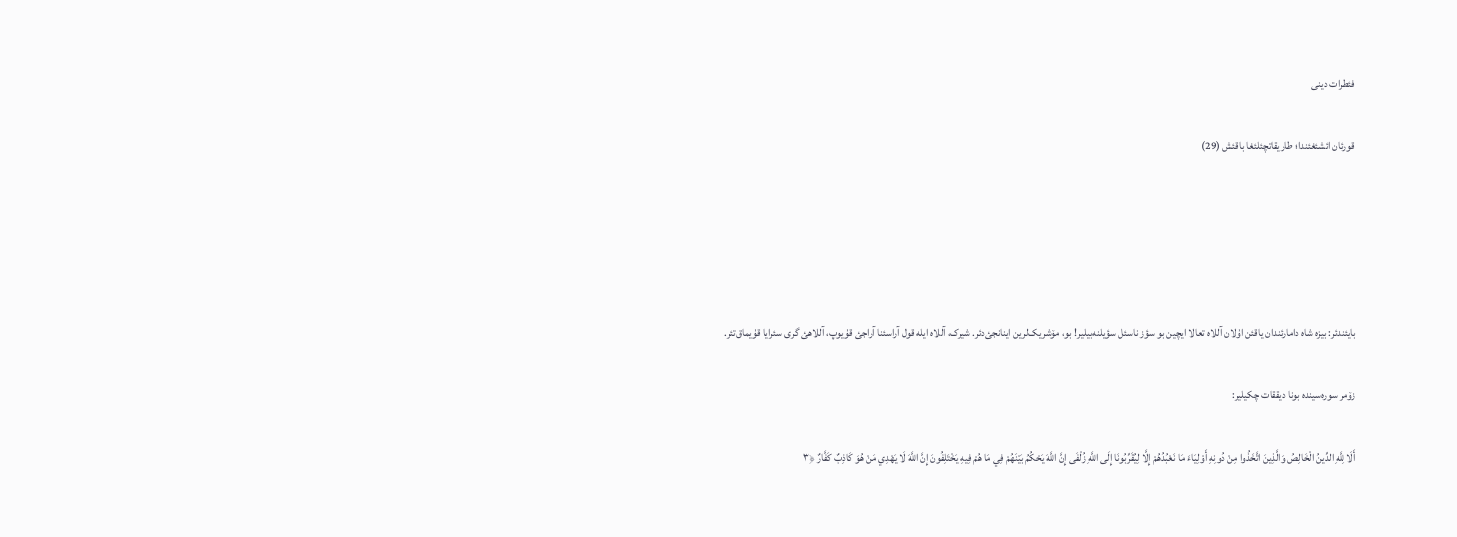فئطرات دینی

قورئان ائشئغئندا؛ طاریقاتچئلئغا باقئش (29)





بایئندئر: بیزە شاە دامارئندان یاقئن اۇلان آللاە تعالا ایچین بو سؤز ناسئل سؤیلنەبیلیر! بو، مۆشریک‌لرین اینانجئ‌دئر. شیرک، آللاە ایلە قول آراسئنا آراجئ قۇیوپ، آللاهئ گری سئرایا قۇیماق‌تئر.

زۆمر سورەسیندە بونا دیققات چکیلیر:

أَلَا لِلَّهِ الدِّينُ الْخَالِصُ وَالَّذِينَ اتَّخَذُوا مِنْ دُونِهِ أَوْلِيَاءَ مَا نَعْبُدُهُمْ إِلَّا لِيُقَرِّبُونَا إِلَى اللَّهِ زُلْفَى إِنَّ اللَّهَ يَحْكُمُ بَيْنَهُمْ فِي مَا هُمْ فِيهِ يَخْتَلِفُونَ إِنَّ اللَّهَ لَا يَهْدِي مَنْ هُوَ كَاذِبٌ كَفَّارٌ ﴿۳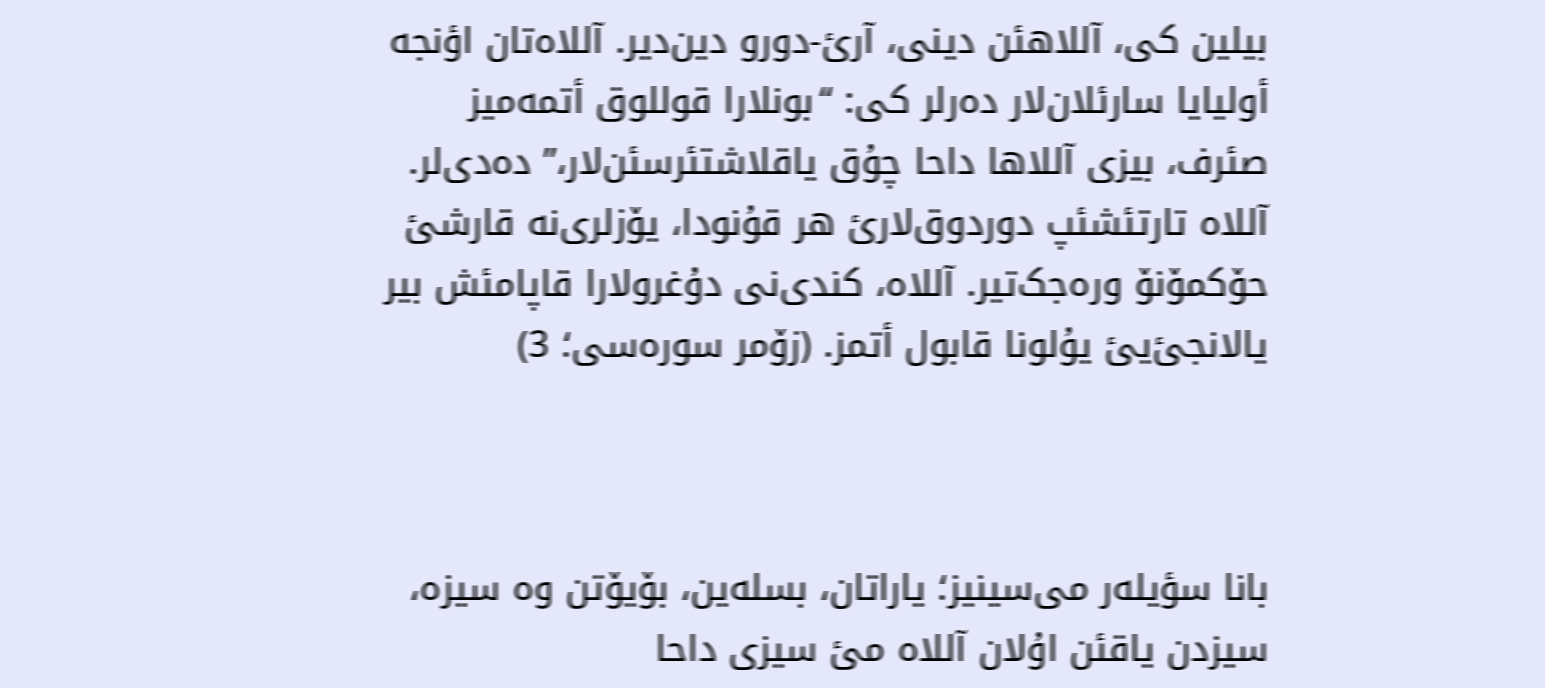بیلین کی، آللاهئن دینی، آرئ-دورو دین‌دیر. آللاەتان اؤنجە أولیایا سارئلان‌لار دەرلر کی: “بونلارا قوللوق أتمەمیز صئرف، بیزی آللاها داحا چۇق یاقلاشتئرسئن‌لار،” دەدی‌لر. آللاە تارتئشئپ دوردوق‌لارئ هر قۇنودا، یۆزلری‌نە قارشئ حۆکمۆنۆ ورەجک‌تیر. آللاە، کندی‌نی دۇغرولارا قاپامئش بیر یالانجئ‌یئ یۇلونا قابول أتمز. (زۆمر سورەسی؛ 3)



بانا سؤیلەر می‌سینیز؛ یاراتان، بسلەین، بۆیۆتن وە سیزە، سیزدن یاقئن اۇلان آللاە مئ سیزی داحا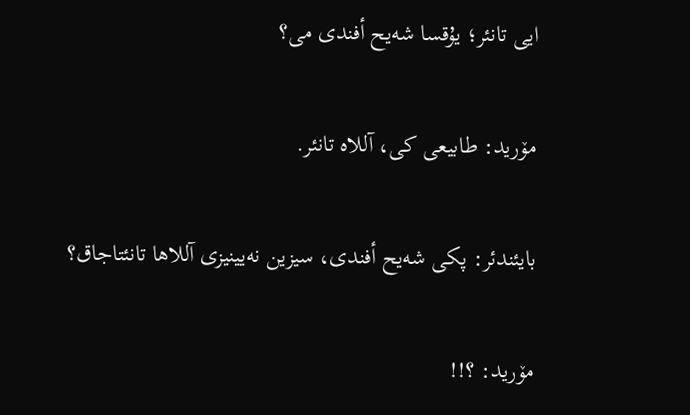ایی تانئر؛ یۇقسا شەیح أفندی می؟

مۆرید: طابیعی کی، آللاە تانئر.

بایئندئر: پکی شەیح أفندی، سیزین نەیینیزی آللاها تانئتاجاق؟

مۆرید: ؟!!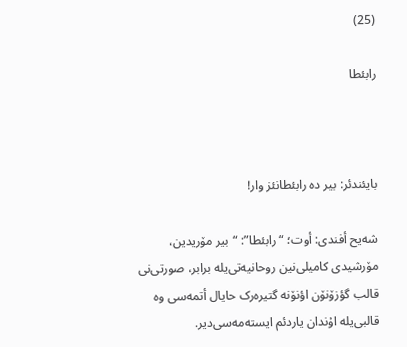(25)

رابئطا



بایئندئر: بیر دە رابئطانئز وار!

شەیح أفندی: أوت؛ “رابئطا”: “بیر مۆریدین، مۆرشیدی کامیلی‌نین روحانیەتی‌یلە برابر، صورتی‌نی قالب گؤزۆنۆن اؤنۆنە گتیرەرک حایال أتمەسی وە قالبی‌یلە اۇندان یاردئم ایستەمەسی‌دیر.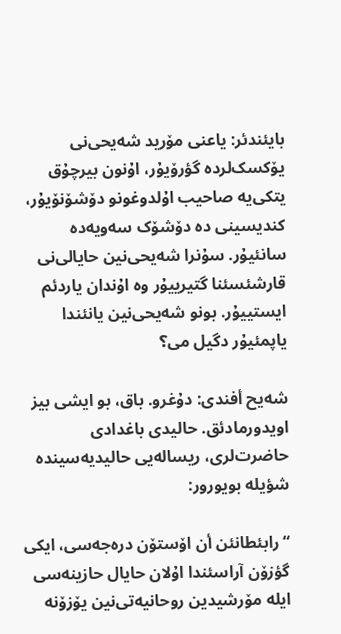بایئندئر: یاعنی مۆرید شەیحی‌نی یۆکسک‌لردە گؤرۆیۇر، اۇنون بیرچۇق یتکی‌یە صاحیب اۇلدوغونو دۆشۆنۆیۇر، کندیسینی دە دۆشۆک سەویەدە سانئیۇر. سۇنرا شەیحی‌نین حایالی‌نی قارشئسئنا گتیرییۇر وە اۇندان یاردئم ایستییۇر. بونو شەیحی‌نین یانئندا یاپمئیۇر دگیل می؟

شەیح أفندی: دۇغرو. باق، بو ایشی بیز اویدورمادئق. حالیدی باغدادی حاضرت‌لری، ریسالەیی حالیدیەسیندە شؤیلە بویورور:

“رابئطانئن أن اۆستۆن درەجەسی، ایکی گؤزۆن آراسئندا اۇلان حایال حازینەسی ایلە مۆرشیدین روحانیەتی‌نین یۆزۆنە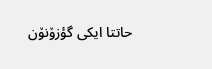حاتتا ایکی گؤزۆنۆن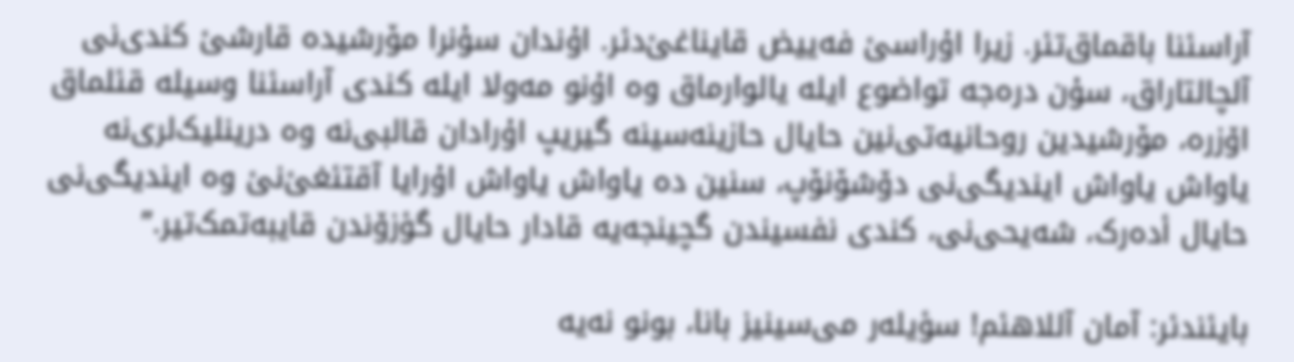آراسئنا باقماق‌تئر. زیرا اۇراسئ فەییض قایناغئ‌دئر. اۇندان سۇنرا مۆرشیدە قارشئ کندی‌نی آلچالتاراق، سۇن درەجە تواضوع ایلە یالوارماق وە اۇنو مەولا ایلە کندی آراسئنا وسیلە قئلماق اۆزرە، مۆرشیدین روحانیەتی‌نین حایال حازینەسینە گیریپ اۇرادان قالبی‌نە وە درینلیک‌لری‌نە یاواش یاواش ایندیگی‌نی دۆشۆنۆپ، سنین دە یاواش یاواش اۇرایا آقتئغئ‌نئ وە ایندیگی‌نی حایال أدەرک، شەیحی‌نی، کندی نفسیندن گچینجەیە قادار حایال گؤزۆندن قایبەتمک‌تیر.”

بایئندئر: آمان آللاهئم! سؤیلەر می‌سینیز بانا، بونو نەیە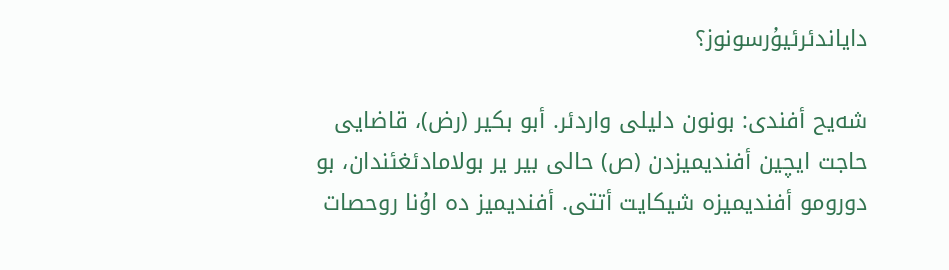دایاندئرئیۇرسونوز؟

شەیح أفندی: بونون دلیلی واردئر. أبو بکیر (رض)، قاضایی حاجت ایچین أفندیمیزدن (ص) حالی بیر یر بولامادئغئندان، بو دورومو أفندیمیزە شیکایت أتتی. أفندیمیز دە اۇنا روحصات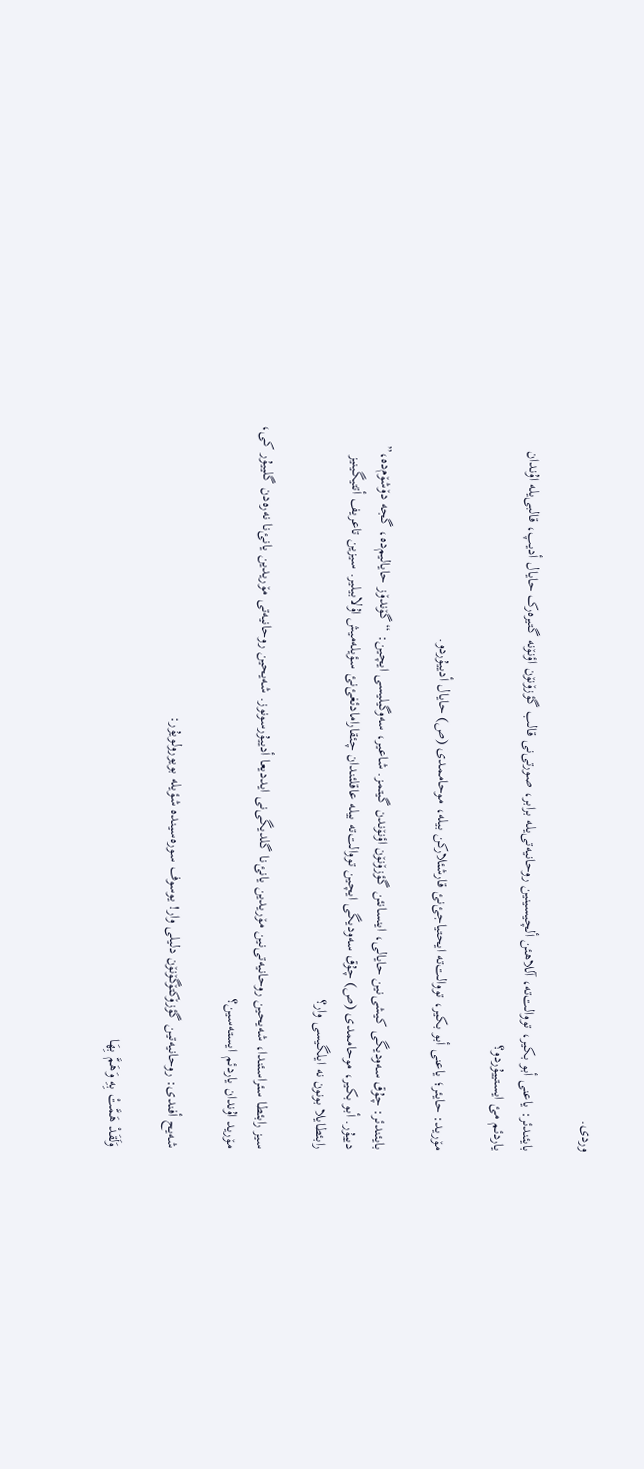وردی.

بایئندئر: یاعنی أبو بکیر، تووالت‌تە، آللاهئن ألچیسینین روحانیەتی‌یلە برابر، صورتی‌نی قالب گؤزۆنۆن اؤنۆنە گتیرەرک حایال أدیپ، قالبی‌یلە اۇندان یاردئم مئ ایستییۇردو؟

مۆرید: حایئر؛ یاعنی أبو بکیر، تووالت‌تە ایحتیاجئ‌نئ قارشئلارکن بیلە، موحاممدی (ص) حایال أدییۇردو.

بایئندئر: چۇق سەودیگی کیشی‌نین حایالی، اینسانئن گؤزۆنۆن اؤنۆندن گیتمز. شاعیر، سەوگیلیسی ایچین: “گۆندۆز حایالیم‌دە، گجە دۆشۆم‌دە،” دییۇر. أبو بکیر، موحاممدی (ص) چۇق سەودیگی ایچین تووالت‌تە بیلە عاقلئندان چئقارامادئغئ‌نئ سؤیلەمیش اۇلابیلیر. سیزین تاعریف أتتیگینیز رابئطایلا بونون نە ایلگیسی وار؟

سیز رابئطا سئراسئندا، شەیحین روحانیەتی‌نین مۆریدین یانئ‌نا گلدیگی‌نی ایددیعا أدییۇرسونوز. شەیحین روحانیەتی مۆریدین یانئ‌نا نەرەدن گلییۇر کی، مۆرید اۇندان یاردئم ایستەسین؟

شەیح أفندی: روحانیەتین گؤزۆکتۆگۆنۆن دلیلی وار! یوسوف سورەسیندە شؤیلە بویورولویۇر:

وَلَقَدْ هَمَّتْ بِهِ وَهَمَّ بِهَا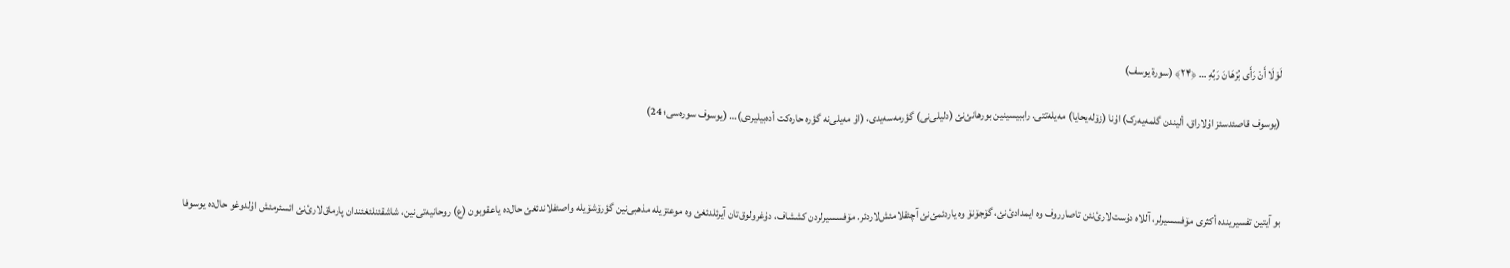لَوْلَا أَنْ رَأَى بُرْهَانَ رَبِّهِ … ﴿۲۴﴾ (سورة یوسف)

(یوسوف قاصئدسئز اۇلاراق، ألیندن گلمەیەرک) اۇنا (زۆلەیحایا) مەیلەتتی. راببیسینین بورهانئ‌نئ (دلیلی‌نی) گؤرمەسەیدی، (اۇ مەیلی‌نە گؤرە حارەکت أدەبیلیردی)… (یوسوف سورەسی؛ 24)



بو آیتین تفسیریندە أکثری مۆفسسیرلر، آللاە دۇست‌لارئ‌نئن تاصارروف وە ایمدادئ‌نئ، گۆجۆنۆ وە یاردئمئ‌نئ آچئقلامئش‌لاردئر. مۆفسسیرلردن کششاف، دۇغرولوق‌تان آیرئلدئغئ وە موعتزیلە مذهبی‌نین گؤرۆشۆیلە واصئفلاندئغئ حال‌دە یاعقوبون (ع) روحانیەتی‌نین، شاشقئنلئغئندان پارماق‌لارئ‌نئ ائسئرمئش اۇلدوغو حال‌دە یوسوفا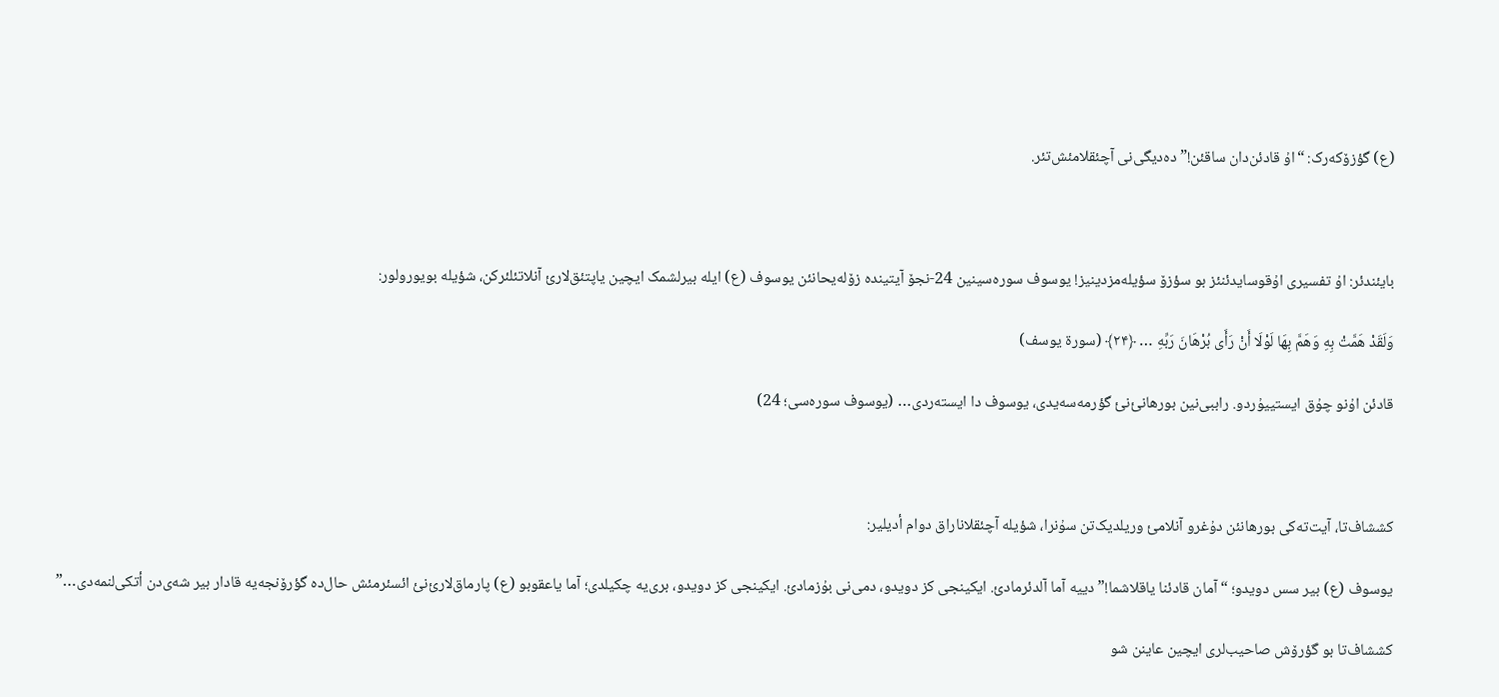(ع) گؤزۆکەرک: “اۇ قادئن‌دان ساقئن!” دەدیگی‌نی آچئقلامئش‌تئر.



بایئندئر: اۇ تفسیری اۇقوسایدئنئز بو سؤزۆ سؤیلەمزدینیز! یوسوف سورەسینین 24-نجۆ آیتیندە زۆلەیحانئن یوسوف (ع) ایلە بیرلشمک ایچین یاپتئق‌لارئ آنلاتئلئرکن، شؤیلە بویورولور:

وَلَقَدْ هَمَّتْ بِهِ وَهَمَّ بِهَا لَوْلَا أَنْ رَأَى بُرْهَانَ رَبِّهِ … ﴿۲۴﴾ (سورة یوسف)

قادئن اۇنو چۇق ایستییۇردو. راببی‌نین بورهانئ‌نئ گؤرمەسەیدی، یوسوف دا ایستەردی… (یوسوف سورەسی؛ 24)



کششاف‌تا، آیت‌تەکی بورهانئن دۇغرو آنلامئ وریلدیک‌تن سۇنرا، شؤیلە آچئقلاناراق دوام أدیلیر:

یوسوف (ع) بیر سس دویدو؛ “آمان قادئنا یاقلاشما!” دییە آما آلدئرمادئ. ایکینجی کز دویدو، دمی‌نی بۇزمادئ. ایکینجی کز دویدو، بری‌یە چکیلدی؛ آما یاعقوبو (ع) پارماق‌لارئ‌نئ ائسئرمئش حال‌دە گؤرۆنجەیە قادار بیر شەی‌دن أتکی‌لنمەدی…”

کششاف‌تا بو گؤرۆش صاحیب‌لری ایچین عاینن شو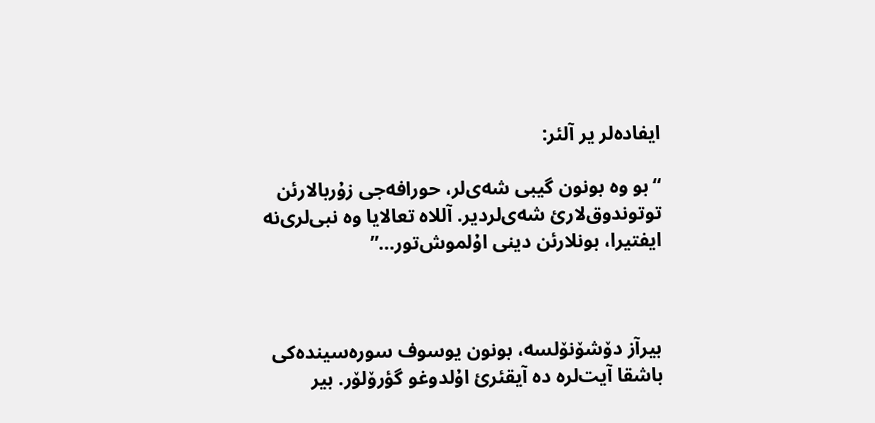ایفادەلر یر آلئر:

“بو وە بونون گیبی شەی‌لر، حورافەجی زۇربالارئن توتوندوق‌لارئ شەی‌لردیر. آللاە تعالایا وە نبی‌لری‌نە ایفتیرا، بونلارئن دینی اۇلموش‌تور…”



بیرآز دۆشۆنۆلسە، بونون یوسوف سورەسیندەکی باشقا آیت‌لرە دە آیقئرئ اۇلدوغو گؤرۆلۆر. بیر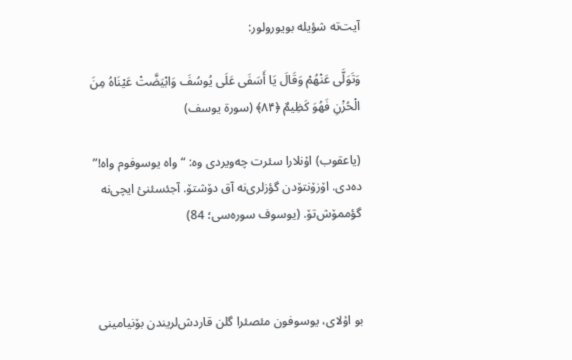آیت‌تە شؤیلە بویورولور:

وَتَوَلَّى عَنْهُمْ وَقَالَ يَا أَسَفَى عَلَى يُوسُفَ وَابْيَضَّتْ عَيْنَاهُ مِنَ الْحُزْنِ فَهُوَ كَظِيمٌ ﴿۸۴﴾ (سورة یوسف)

(یاعقوب) اۇنلارا سئرت چەویردی وە: “واە یوسوفوم واە!” دەدی. اۆزۆنتۆدن گؤزلری‌نە آق دۆشتۆ. آجئسئنئ ایچی‌نە گؤممۆش‌تۆ. (یوسوف سورەسی؛ 84)



بو اۇلای، یوسوفون مئصئرا گلن قاردش‌لریندن بۆنیامینی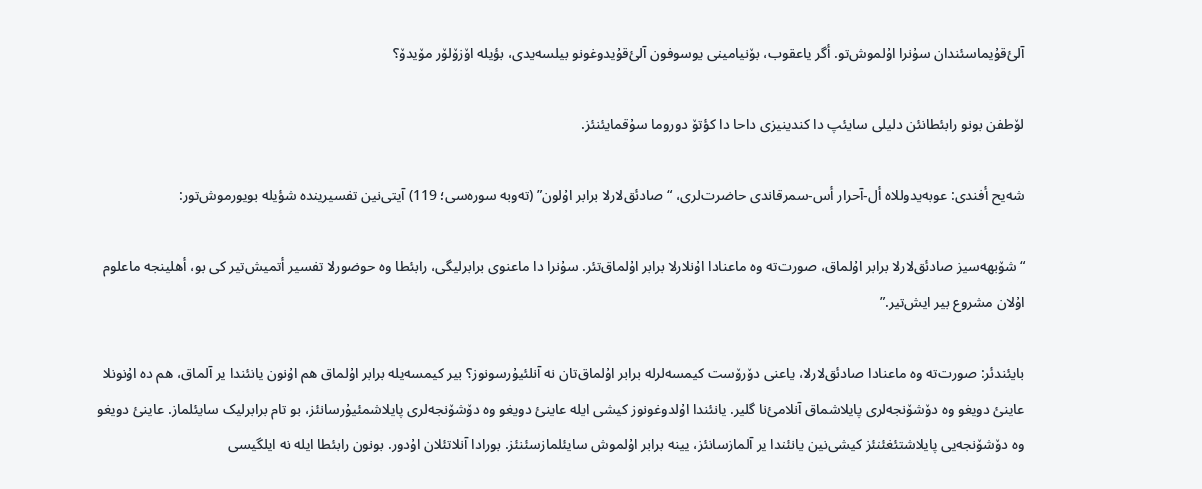آلئ‌قۇیماسئندان سۇنرا اۇلموش‌تو. أگر یاعقوب، بۆنیامینی یوسوفون آلئ‌قۇیدوغونو بیلسەیدی، بؤیلە اۆزۆلۆر مۆیدۆ؟

لۆطفن بونو رابئطانئن دلیلی سایئپ دا کندینیزی داحا دا کؤتۆ دوروما سۇقمایئنئز.

شەیح أفندی: عوبەیدوللاە أل-آحرار أس-سمرقاندی حاضرت‌لری، “صادئق‌لارلا برابر اۇلون” (تەوبە سورەسی؛ 119) آیتی‌نین تفسیریندە شؤیلە بویورموش‌تور:

“شۆبهەسیز صادئق‌لارلا برابر اۇلماق، صورت‌تە وە ماعنادا اۇنلارلا برابر اۇلماق‌تئر. سۇنرا دا ماعنوی برابرلیگی، رابئطا وە حوضورلا تفسیر أتمیش‌تیر کی بو، أهلینجە ماعلوم اۇلان مشروع بیر ایش‌تیر.”

بایئندئر: صورت‌تە وە ماعنادا صادئق‌لارلا، یاعنی دۆرۆست کیمسەلرلە برابر اۇلماق‌تان نە آنلئیۇرسونوز؟ بیر کیمسەیلە برابر اۇلماق هم اۇنون یانئندا یر آلماق، هم دە اۇنونلا عاینئ دویغو وە دۆشۆنجەلری پایلاشماق آنلامئ‌نا گلیر. یانئندا اۇلدوغونوز کیشی ایلە عاینئ دویغو وە دۆشۆنجەلری پایلاشمئیۇرسانئز، بو تام برابرلیک سایئلماز. عاینئ دویغو  وە دۆشۆنجەیی پایلاشتئغئنئز کیشی‌نین یانئندا یر آلمازسانئز، یینە برابر اۇلموش سایئلمازسئنئز. بورادا آنلاتئلان اۇدور. بونون رابئطا ایلە نە ایلگیسی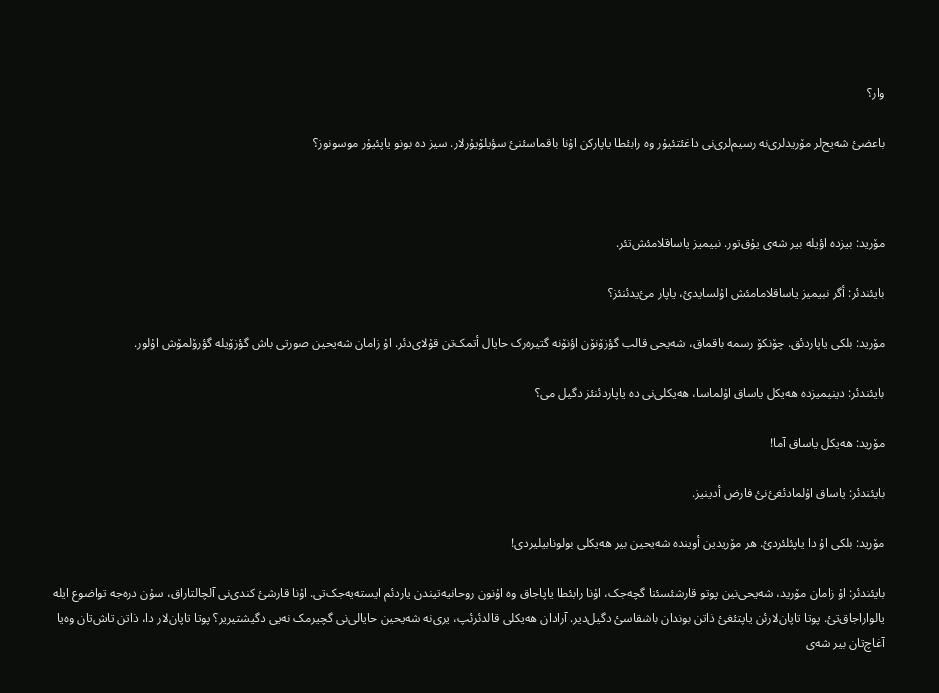وار؟

باعضئ شەیح‌لر مۆریدلری‌نە رسیم‌لری‌نی داغئتئیۇر وە رابئطا یاپارکن اۇنا باقماسئنئ سؤیلۆیۇرلار. سیز دە بونو یاپئیۇر موسونوز؟



مۆرید: بیزدە اؤیلە بیر شەی یۇق‌تور. نبیمیز یاساقلامئش‌تئر.

بایئندئر: أگر نبیمیز یاساقلامامئش اۇلسایدئ، یاپار مئ‌یدئنئز؟

مۆرید: بلکی یاپاردئق. چۆنکۆ رسمە باقماق، شەیحی قالب گؤزۆنۆن اؤنۆنە گتیرەرک حایال أتمک‌تن قۇلای‌دئر. اۇ زامان شەیحین صورتی باش گؤزۆیلە گؤرۆلمۆش اۇلور.

بایئندئر: دینیمیزدە هەیکل یاساق اۇلماسا، هەیکلی‌نی دە یاپاردئنئز دگیل می؟

مۆرید: هەیکل یاساق آما!

بایئندئر: یاساق اۇلمادئغئ‌نئ فارض أدینیز.

مۆرید: بلکی اۇ دا یاپئلئردئ. هر مۆریدین أویندە شەیحین بیر هەیکلی بولونابیلیردی!

بایئندئر: اۇ زامان مۆرید، شەیحی‌نین پوتو قارشئسئنا گچەجک، اۇنا رابئطا یاپاجاق وە اۇنون روحانیەتیندن یاردئم ایستەیەجک‌تی. اۇنا قارشئ کندی‌نی آلچالتاراق، سۇن درەجە تواضوع ایلە یالواراجاق‌تئ. پوتا تاپان‌لارئن یاپتئغئ ذاتن بوندان باشقاسئ دگیل‌دیر. آرادان هەیکلی قالدئرئپ، یری‌نە شەیحین حایالی‌نی گچیرمک نەیی دگیشتیریر؟ پوتا تاپان‌لار دا، ذاتن تاش‌تان وەیا آغاچ‌تان بیر شەی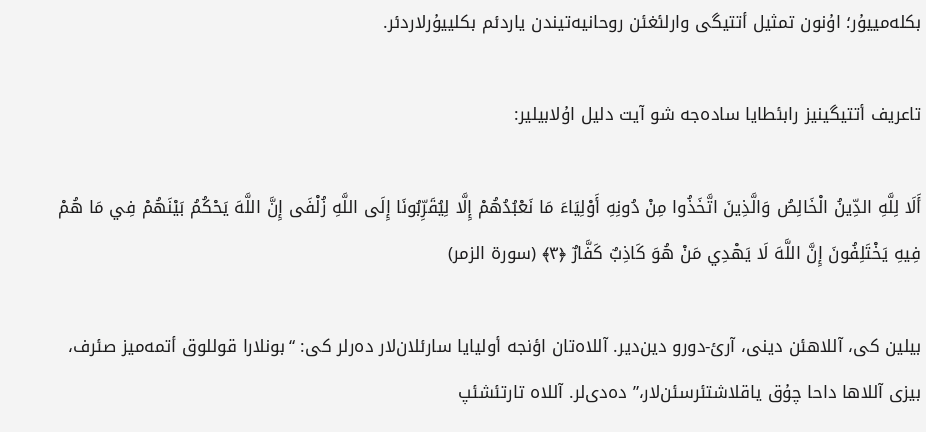بکلەمییۇر؛ اۇنون تمثیل أتتیگی وارلئغئن روحانیەتیندن یاردئم بکلییۇرلاردئر.

تاعریف أتتیگینیز رابئطایا سادەجە شو آیت دلیل اۇلابیلیر:

أَلَا لِلَّهِ الدِّينُ الْخَالِصُ وَالَّذِينَ اتَّخَذُوا مِنْ دُونِهِ أَوْلِيَاءَ مَا نَعْبُدُهُمْ إِلَّا لِيُقَرِّبُونَا إِلَى اللَّهِ زُلْفَى إِنَّ اللَّهَ يَحْكُمُ بَيْنَهُمْ فِي مَا هُمْ فِيهِ يَخْتَلِفُونَ إِنَّ اللَّهَ لَا يَهْدِي مَنْ هُوَ كَاذِبٌ كَفَّارٌ ﴿۳﴾ (سورة الزمر)

بیلین کی، آللاهئن دینی، آرئ-دورو دین‌دیر. آللاەتان اؤنجە أولیایا سارئلان‌لار دەرلر کی: “بونلارا قوللوق أتمەمیز صئرف، بیزی آللاها داحا چۇق یاقلاشتئرسئن‌لار،” دەدی‌لر. آللاە تارتئشئپ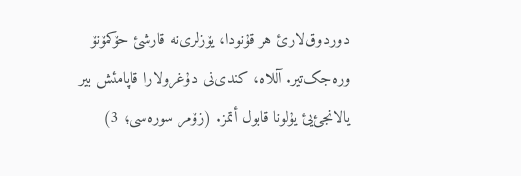دوردوق‌لارئ هر قۇنودا، یۆزلری‌نە قارشئ حۆکمۆنۆ ورەجک‌تیر. آللاە، کندی‌نی دۇغرولارا قاپامئش بیر یالانجئ‌یئ یۇلونا قابول أتمز. (زۆمر سورەسی؛ 3)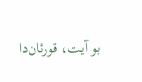بو آیت، قورئان‌دا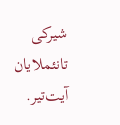شیرکی تانئملایان آیت‌تیر.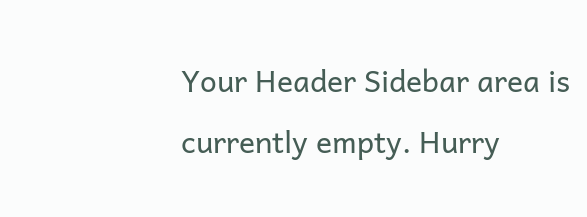Your Header Sidebar area is currently empty. Hurry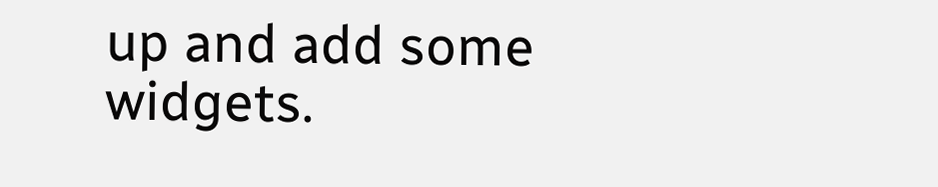up and add some widgets.